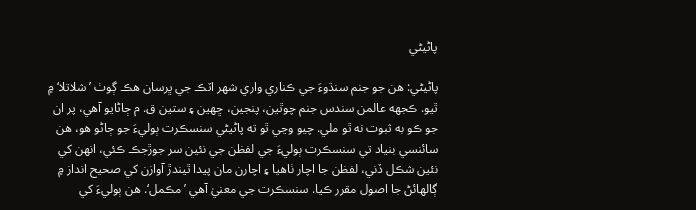پاڻيڻي

پاڻيڻي: هن جو جنم سنڌوءَ جي ڪناري واري شهر اٽڪ جي ڀرسان هڪ ڳوٺ ’شلاتلا‘ ۾ ٿيو. ڪجهه عالمن سندس جنم چوٿين، پنجين، ڇهين ۽ ستين ق. م ڄاڻايو آهي، پر ان جو ڪو به ثبوت نه ٿو ملي. چيو وڃي ٿو ته پاڻيڻي سنسڪرت ٻوليءَ جو ڄاڻو هو، هن سائنسي بنياد تي سنسڪرت ٻوليءَ جي لفظن جي نئين سر جوڙجڪ ڪئي، انهن کي نئين شڪل ڏني، لفظن جا اچار ٺاهيا ۽ اچارن مان پيدا ٿيندڙ آوازن کي صحيح انداز ۾ ڳالهائڻ جا اصول مقرر ڪيا. سنسڪرت جي معنيٰ آهي ’مڪمل‘. هن ٻوليءَ کي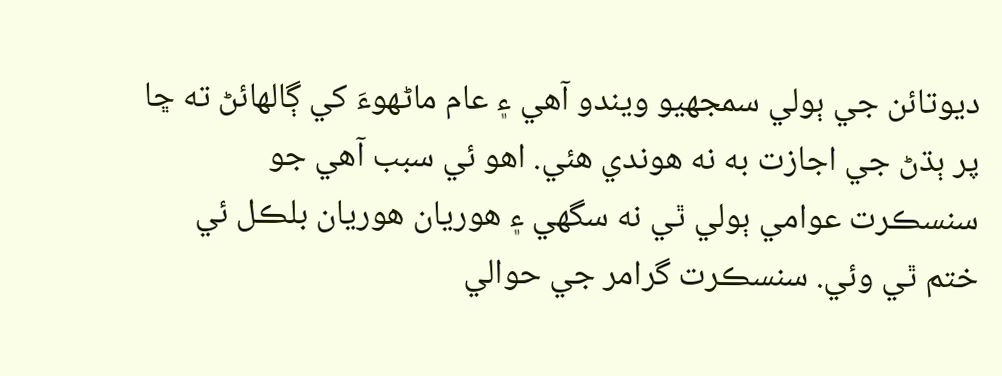ديوتائن جي ٻولي سمجهيو ويندو آهي ۽ عام ماڻهوءَ کي ڳالهائڻ ته ڇا پر ٻڌڻ جي اجازت به نه هوندي هئي. اهو ئي سبب آهي جو سنسڪرت عوامي ٻولي ٿي نه سگهي ۽ هوريان هوريان بلڪل ئي ختم ٿي وئي. سنسڪرت گرامر جي حوالي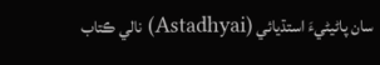سان پاڻيڻيءَ استڌيائي (Astadhyai) نالي ڪتاب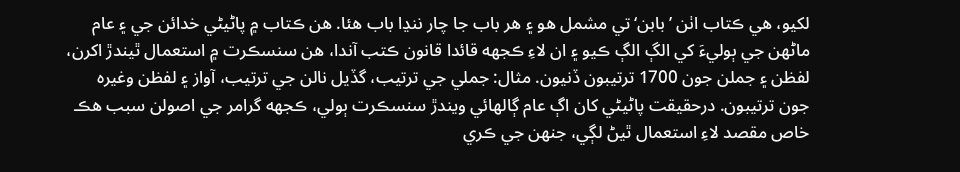لکيو، هي ڪتاب اٺن ’بابن‘ تي مشمل هو ۽ هر باب جا چار ننڍا باب هئا. هن ڪتاب ۾ پاڻيڻي خدائن جي ۽ عام ماڻهن جي ٻوليءَ کي الڳ الڳ ڪيو ۽ ان لاءِ ڪجهه قائدا قانون ڪتب آندا، هن سنسڪرت ۾ استعمال ٿيندڙ اکرن، لفظن ۽ جملن جون 1700 ترتيبون ڏنيون. مثال: جملي جي ترتيب، گڏيل نالن جي ترتيب، آواز ۽ لفظن وغيره جون ترتيبون. درحقيقت پاڻيڻي کان اڳ عام ڳالهائي ويندڙ سنسڪرت ٻولي، ڪجهه گرامر جي اصولن سبب هڪ خاص مقصد لاءِ استعمال ٿيڻ لڳي، جنهن جي ڪري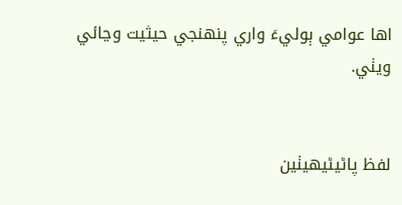اها عوامي ٻوليءَ واري پنهنجي حيثيت وڃائي ويٺي.


لفظ پاڻيڻيھيٺين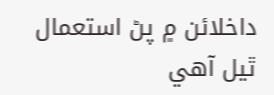داخلائن ۾ پڻ استعمال ٿيل آھي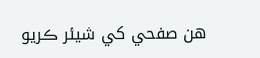هن صفحي کي شيئر ڪريو